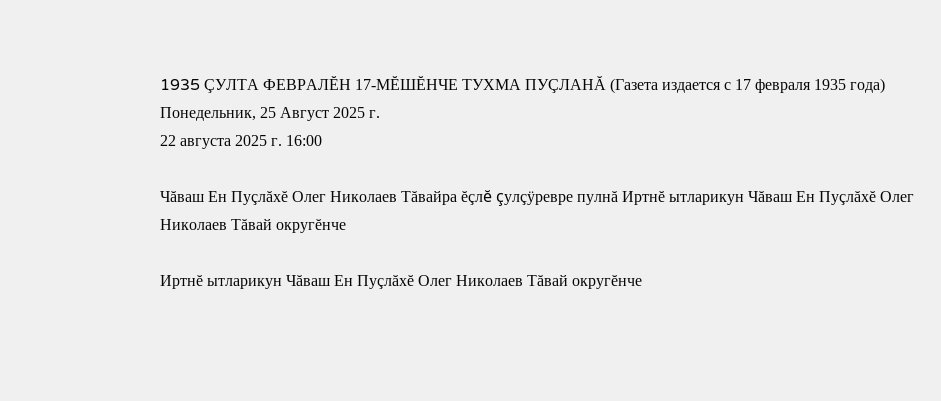1935 ÇУЛТА ФЕВРАЛĔН 17-МĔШĔНЧЕ ТУХМА ПУÇЛАНĂ (Газета издается с 17 февраля 1935 года)
Понедельник, 25 Август 2025 г.
22 августа 2025 г. 16:00

Чăваш Ен Пуçлăхĕ Олег Николаев Тăвайра ĕçлĕ çулçÿревре пулнă Иртнĕ ытларикун Чăваш Ен Пуçлăхĕ Олег Николаев Тăвай округĕнче

Иртнĕ ытларикун Чăваш Ен Пуçлăхĕ Олег Николаев Тăвай округĕнче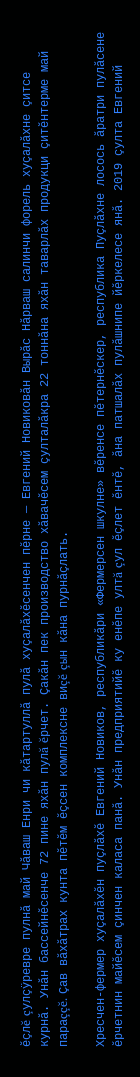ĕçлĕ çулçÿревре пулнă май Чăваш Енри чи кăтартуллă пулă хуçалăхĕсенчен пĕрне — Евгений Новиковăн Вырăс Нăрваш салинчи форель хуçалăхне çитсе курнă. Унăн бассейнĕсенче 72 пине яхăн пулă ĕрчет. Çакăн пек производство хăвачĕсем çулталăкра 22 тоннăна яхăн таварлăх продукци çитĕнтерме май параççĕ. Çав вăхăтрах кунта пĕтĕм ĕçсен комплексне виçĕ çын кăна пурнăçлать.

Хресчен-фермер хуçалăхĕн пуçлăхĕ Евгений Новиков, республикăри «Фермерсен шкулне» вĕренсе пĕтернĕскер, республика Пуçлăхне лосось ăратри пулăсене ĕрчетнин майĕсем çинчен каласа панă. Унăн предприятийĕ ку енĕпе ултă çул ĕçлет ĕнтĕ, ăна патшалăх пулăшнипе йĕркелесе янă. 2019 çулта Евгений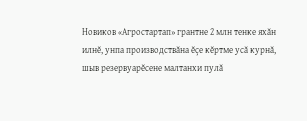Новиков «Агростартап» грантне 2 млн тенке яхăн илнĕ, унпа производствăна ĕçе кĕртме усă курнă, шыв резервуарĕсене малтанхи пулă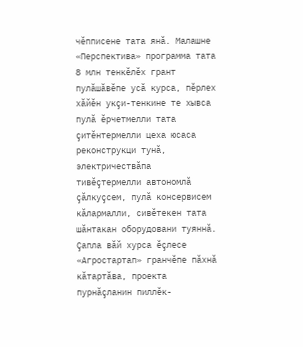чĕпписене тата янă. Малашне «Перспектива» программа тата 8 млн тенкĕлĕх грант пулăшăвĕпе усă курса, пĕрлех хăйĕн укçи-тенкине те хывса пулă ĕрчетмелли тата çитĕнтермелли цеха юсаса реконструкци тунă, электричествăпа тивĕçтермелли автономлă çăлкуçсем, пулă консервисем кăлармалли, сивĕтекен тата шăнтакан оборудовани туяннă. Çапла вăй хурса ĕçлесе «Агростартап» гранчĕпе пăхнă кăтартăва, проекта пурнăçланин пиллĕк-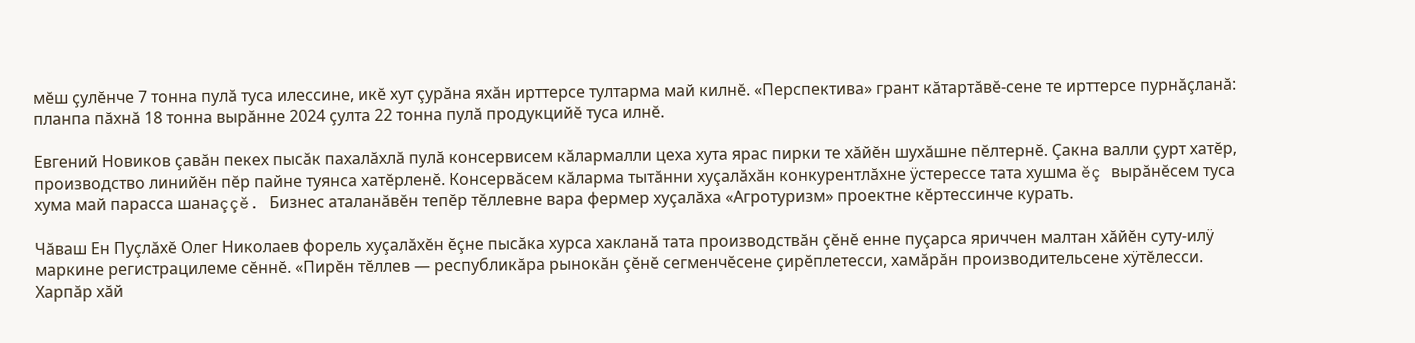мĕш çулĕнче 7 тонна пулă туса илессине, икĕ хут çурăна яхăн ирттерсе тултарма май килнĕ. «Перспектива» грант кăтартăвĕ-сене те ирттерсе пурнăçланă: планпа пăхнă 18 тонна вырăнне 2024 çулта 22 тонна пулă продукцийĕ туса илнĕ.

Евгений Новиков çавăн пекех пысăк пахалăхлă пулă консервисем кăлармалли цеха хута ярас пирки те хăйĕн шухăшне пĕлтернĕ. Çакна валли çурт хатĕр, производство линийĕн пĕр пайне туянса хатĕрленĕ. Консервăсем кăларма тытăнни хуçалăхăн конкурентлăхне ÿстерессе тата хушма ĕç вырăнĕсем туса хума май парасса шанаççĕ. Бизнес аталанăвĕн тепĕр тĕллевне вара фермер хуçалăха «Агротуризм» проектне кĕртессинче курать.

Чăваш Ен Пуçлăхĕ Олег Николаев форель хуçалăхĕн ĕçне пысăка хурса хакланă тата производствăн çĕнĕ енне пуçарса яриччен малтан хăйĕн суту-илÿ маркине регистрацилеме сĕннĕ. «Пирĕн тĕллев — республикăра рынокăн çĕнĕ сегменчĕсене çирĕплетесси, хамăрăн производительсене хÿтĕлесси. Харпăр хăй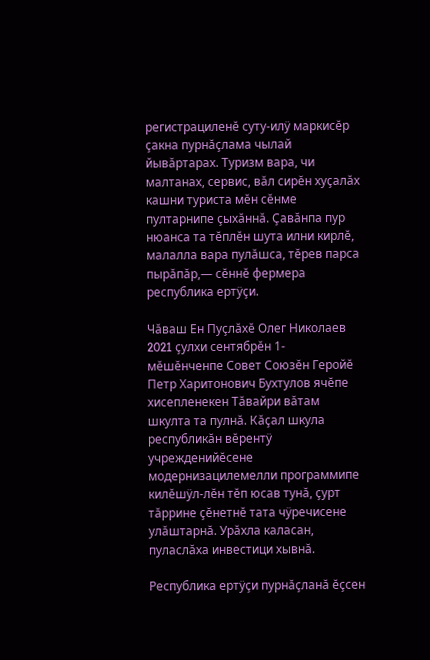регистрациленĕ суту-илÿ маркисĕр çакна пурнăçлама чылай йывăртарах. Туризм вара, чи малтанах, сервис, вăл сирĕн хуçалăх кашни туриста мĕн сĕнме пултарнипе çыхăннă. Çавăнпа пур нюанса та тĕплĕн шута илни кирлĕ, малалла вара пулăшса, тĕрев парса пырăпăр,— сĕннĕ фермера республика ертÿçи.

Чăваш Ен Пуçлăхĕ Олег Николаев 2021 çулхи сентябрĕн 1-мĕшĕнченпе Совет Союзĕн Геройĕ Петр Харитонович Бухтулов ячĕпе хисепленекен Тăвайри вăтам шкулта та пулнă. Кăçал шкула республикăн вĕрентÿ учрежденийĕсене модернизацилемелли программипе килĕшÿл-лĕн тĕп юсав тунă, çурт тăррине çĕнетнĕ тата чÿречисене улăштарнă. Урăхла каласан, пуласлăха инвестици хывнă.

Республика ертÿçи пурнăçланă ĕçсен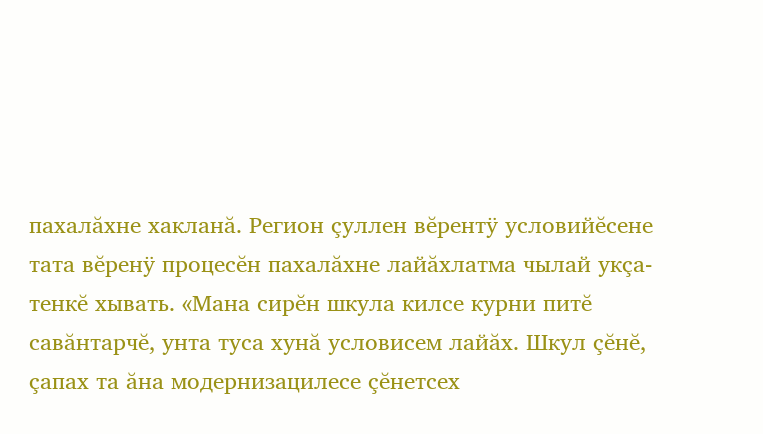пахалăхне хакланă. Регион çуллен вĕрентÿ условийĕсене тата вĕренÿ процесĕн пахалăхне лайăхлатма чылай укçа-тенкĕ хывать. «Мана сирĕн шкула килсе курни питĕ савăнтарчĕ, унта туса хунă условисем лайăх. Шкул çĕнĕ, çапах та ăна модернизацилесе çĕнетсех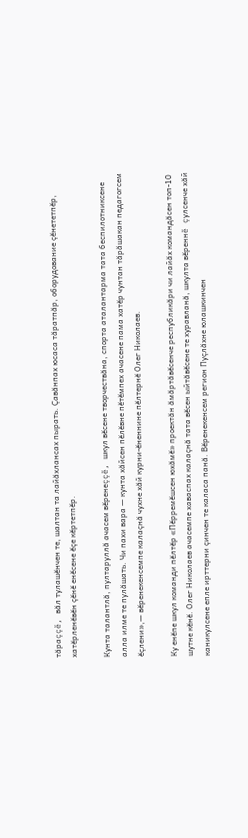тăраççĕ, вăл тулашĕнчен те, шалтан та лайăхлансах пырать. Çавăнпах юсаса тăратпăр, оборудование çĕнететпĕр, хатĕрленĕвĕн çĕнĕ енĕсене ĕçе кĕртетпĕр.

Кунта талантлă, пултаруллă ачасем вĕренеççĕ, шкул вĕсене творчествăна, спорта аталантарма тата беспилотниксене алла илме те пулăшать. Чи пахи вара — кунта хăйсен пĕлĕвне пĕтĕмпех ачасене пама хатĕр чунтан тăрăшакан педагогсем ĕçлени»,— вĕренекенсемпе калаçнă чухне хăй курни-ĕненнине пĕлтернĕ Олег Николаев.

Ку енĕпе шкул команди пĕлтĕр «Пĕрремĕшсен юхăмĕ» проектăн ăмăртăвĕсенче республикăри чи лайăх командăсен топ-10 шутне кĕнĕ. Олег Николаев ачасемпе хаваспах калаçнă тата вĕсен ыйтăвĕсене те хуравланă, шкулта вĕреннĕ çулсенче хăй каникулсене епле ирттерни çинчен те каласа панă. Вĕренекенсем регион Пуçлăхне юлашкинчен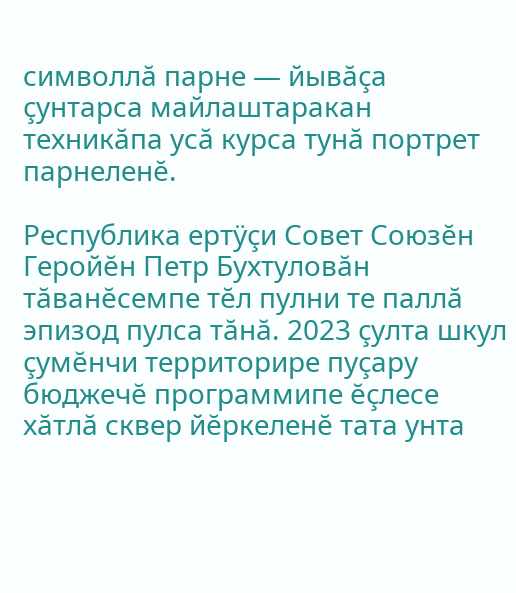символлă парне — йывăçа çунтарса майлаштаракан техникăпа усă курса тунă портрет парнеленĕ.

Республика ертÿçи Совет Союзĕн Геройĕн Петр Бухтуловăн тăванĕсемпе тĕл пулни те паллă эпизод пулса тăнă. 2023 çулта шкул çумĕнчи территорире пуçару бюджечĕ программипе ĕçлесе хăтлă сквер йĕркеленĕ тата унта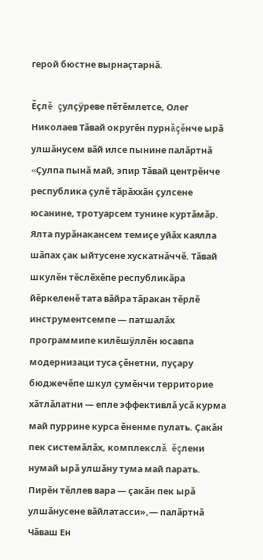герой бюстне вырнаçтарнă.

Ĕçлĕ çулçÿреве пĕтĕмлетсе, Олег Николаев Тăвай округĕн пурнăçĕнче ырă улшăнусем вăй илсе пынине палăртнă «Çулпа пынă май, эпир Тăвай центрĕнче республика çулĕ тăрăххăн çулсене юсанине, тротуарсем тунине куртăмăр. Ялта пурăнакансем темиçе уйăх каялла шăпах çак ыйтусене хускатнăччĕ. Тăвай шкулĕн тĕслĕхĕпе республикăра йĕркеленĕ тата вăйра тăракан тĕрлĕ инструментсемпе — патшалăх программипе килĕшÿллĕн юсавпа модернизаци туса çĕнетни, пуçару бюджечĕпе шкул çумĕнчи территорие хăтлăлатни — епле эффективлă усă курма май пуррине курса ĕненме пулать. Çакăн пек системăлăх, комплекслă ĕçлени нумай ырă улшăну тума май парать. Пирĕн тĕллев вара — çакăн пек ырă улшăнусене вăйлатасси»,— палăртнă Чăваш Ен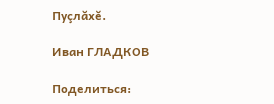Пуçлăхĕ.

Иван ГЛАДКОВ

Поделиться: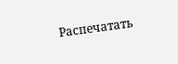Распечатать